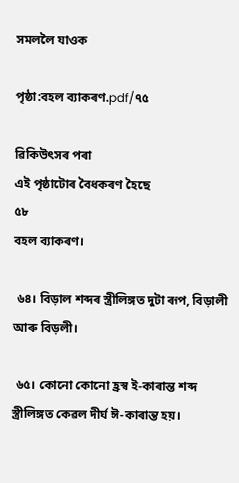সমললৈ যাওক

পৃষ্ঠা:বহল ব্যাকৰণ.pdf/৭৫

ৱিকিউৎসৰ পৰা
এই পৃষ্ঠাটোৰ বৈধকৰণ হৈছে
৫৮
বহল ব্যাকৰণ।

 ৬৪। বিড়াল শব্দৰ স্ত্ৰীলিঙ্গত দুটা ৰূপ, বিড়ালী আৰু বিড়লী।

 ৬৫। কোনো কোনো হ্ৰস্ব ই-কাৰান্ত শব্দ স্ত্ৰীলিঙ্গত কেৱল দীৰ্ঘ ঈ-কাৰান্ত হয়।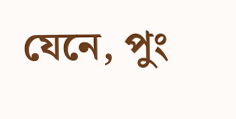যেনে, পুং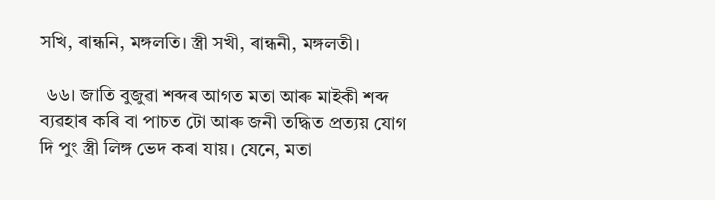সখি, ৰান্ধনি, মঙ্গলতি। স্ত্ৰী সখী, ৰান্ধনী, মঙ্গলতী।

 ৬৬। জাতি বুজুৱা শব্দৰ আগত মতা আৰু মাইকী শব্দ ব্যৱহাৰ কৰি বা পাচত টো আৰু জনী তদ্ধিত প্ৰত্যয় যোগ দি পুং স্ত্ৰী লিঙ্গ ভেদ কৰা যায়। যেনে, মতা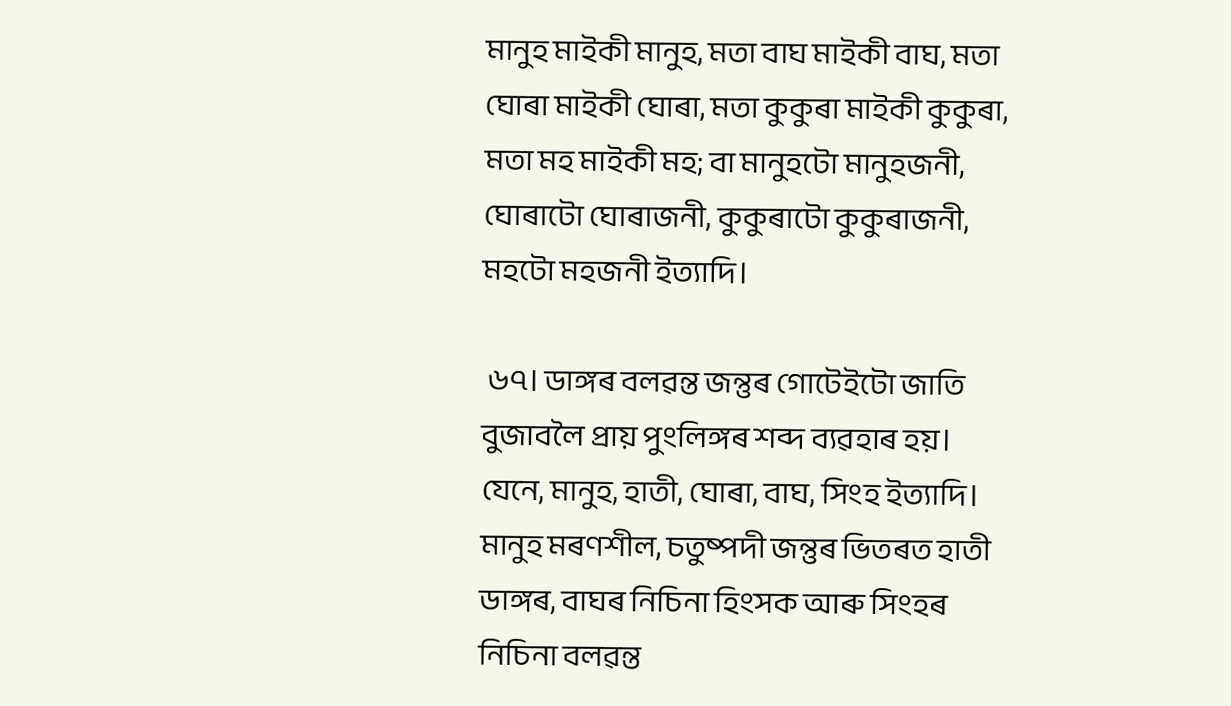মানুহ মাইকী মানুহ, মতা বাঘ মাইকী বাঘ, মতা ঘোৰা মাইকী ঘোৰা, মতা কুকুৰা মাইকী কুকুৰা, মতা মহ মাইকী মহ; বা মানুহটো মানুহজনী, ঘোৰাটো ঘোৰাজনী, কুকুৰাটো কুকুৰাজনী, মহটো মহজনী ইত্যাদি।

 ৬৭। ডাঙ্গৰ বলৱন্ত জন্তুৰ গোটেইটো জাতি বুজাবলৈ প্ৰায় পুংলিঙ্গৰ শব্দ ব্যৱহাৰ হয়। যেনে, মানুহ, হাতী, ঘোৰা, বাঘ, সিংহ ইত্যাদি। মানুহ মৰণশীল, চতুষ্পদী জন্তুৰ ভিতৰত হাতী ডাঙ্গৰ, বাঘৰ নিচিনা হিংসক আৰু সিংহৰ নিচিনা বলৱন্ত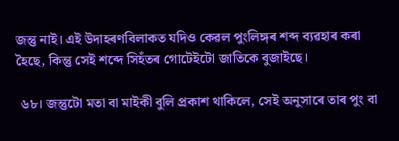জন্তু নাই। এই উদাহৰণবিলাকত যদিও কেৱল পুংলিঙ্গৰ শব্দ ব্যৱহাৰ কৰা হৈছে, কিন্তু সেই শব্দে সিহঁতৰ গোটেইটো জাতিকে বুজাইছে।

 ৬৮। জন্তুটো মতা বা মাইকী বুলি প্ৰকাশ থাকিলে, সেই অনুসাৰে তাৰ পুং বা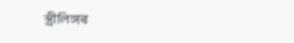স্ত্ৰীলিঙ্গৰ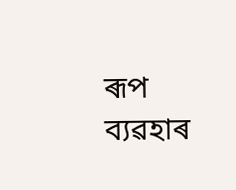ৰূপ ব্যৱহাৰ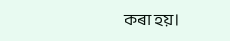কৰা হয়।